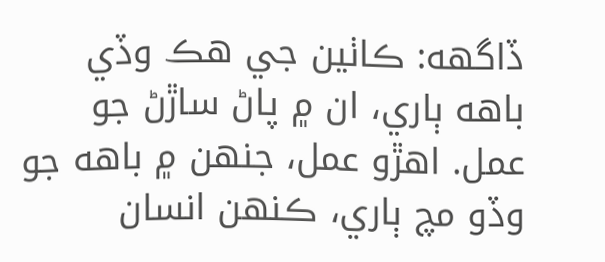ڏاگهه: ڪاٺين جي هڪ وڏي باهه ٻاري، ان ۾ پاڻ ساڙڻ جو عمل. اهڙو عمل، جنهن ۾ باهه جو وڏو مچ ٻاري، ڪنهن انسان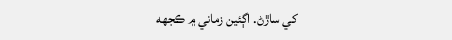کي ساڙڻ. اڳئين زماني ۾ ڪجهه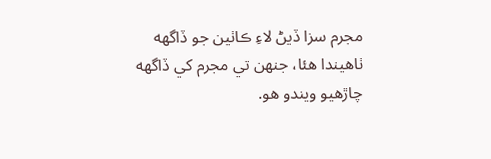مجرم سزا ڏيڻ لاءِ ڪاٺين جو ڏاگهه ٺاهيندا هئا، جنهن تي مجرم کي ڏاگهه چاڙهيو ويندو هو.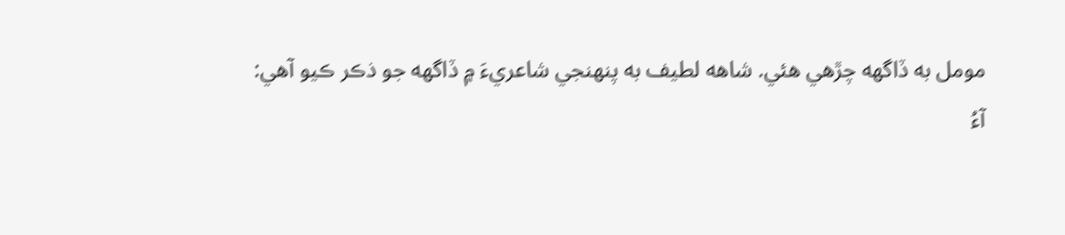مومل به ڏاگهه چڙهي هئي. شاهه لطيف به پنهنجي شاعريءَ ۾ ڏاگهه جو ذڪر ڪيو آهي:
آءُ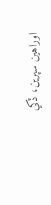اوراهين سپرين، ڏکي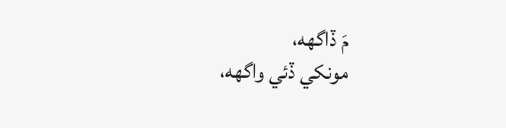مَ ڏاگهه،
مونکي ڏئي واگهه،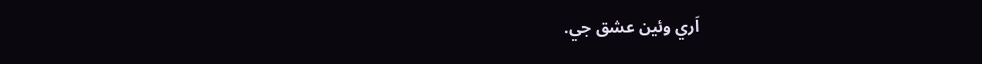اَري وئين عشق جي.